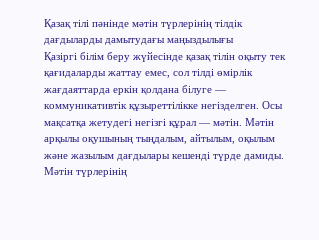Қазақ тілі пәнінде мәтін түрлерінің тілдік дағдыларды дамытудағы маңыздылығы
Қазіргі білім беру жүйесінде қазақ тілін оқыту тек қағидаларды жаттау емес, сол тілді өмірлік жағдаяттарда еркін қолдана білуге — коммуникативтік құзыреттілікке негізделген. Осы мақсатқа жетудегі негізгі құрал — мәтін. Мәтін арқылы оқушының тыңдалым, айтылым, оқылым және жазылым дағдылары кешенді түрде дамиды.
Мәтін түрлерінің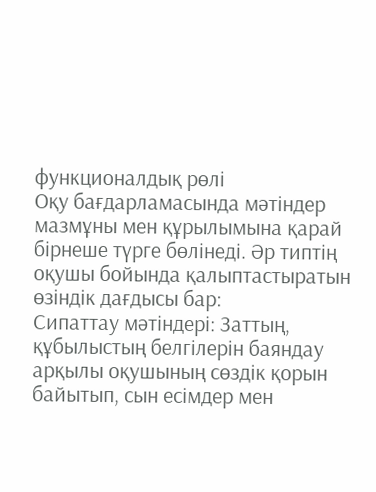функционалдық рөлі
Оқу бағдарламасында мәтіндер мазмұны мен құрылымына қарай бірнеше түрге бөлінеді. Әр типтің оқушы бойында қалыптастыратын өзіндік дағдысы бар:
Сипаттау мәтіндері: Заттың, құбылыстың белгілерін баяндау арқылы оқушының сөздік қорын байытып, сын есімдер мен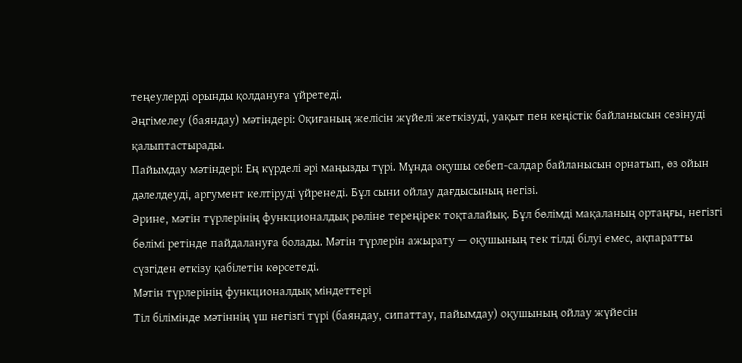теңеулерді орынды қолдануға үйретеді.
Әңгімелеу (баяндау) мәтіндері: Оқиғаның желісін жүйелі жеткізуді, уақыт пен кеңістік байланысын сезінуді қалыптастырады.
Пайымдау мәтіндері: Ең күрделі әрі маңызды түрі. Мұнда оқушы себеп-салдар байланысын орнатып, өз ойын дәлелдеуді, аргумент келтіруді үйренеді. Бұл сыни ойлау дағдысының негізі.
Әрине, мәтін түрлерінің функционалдық рөліне тереңірек тоқталайық. Бұл бөлімді мақаланың ортаңғы, негізгі бөлімі ретінде пайдалануға болады. Мәтін түрлерін ажырату — оқушының тек тілді білуі емес, ақпаратты сүзгіден өткізу қабілетін көрсетеді.
Мәтін түрлерінің функционалдық міндеттері
Тіл білімінде мәтіннің үш негізгі түрі (баяндау, сипаттау, пайымдау) оқушының ойлау жүйесін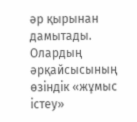әр қырынан дамытады. Олардың әрқайсысының өзіндік «жұмыс істеу»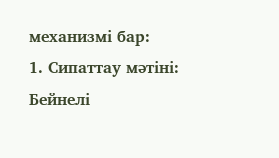механизмі бар:
1. Сипаттау мәтіні: Бейнелі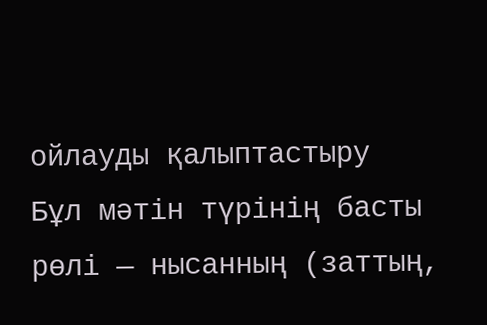ойлауды қалыптастыру
Бұл мәтін түрінің басты рөлі — нысанның (заттың,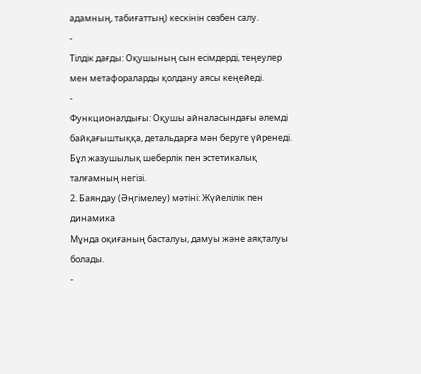адамның, табиғаттың) кескінін сөзбен салу.
-
Тілдік дағды: Оқушының сын есімдерді, теңеулер мен метафораларды қолдану аясы кеңейеді.
-
Функционалдығы: Оқушы айналасындағы әлемді байқағыштыққа, детальдарға мән беруге үйренеді. Бұл жазушылық шеберлік пен эстетикалық талғамның негізі.
2. Баяндау (Әңгімелеу) мәтіні: Жүйелілік пен динамика
Мұнда оқиғаның басталуы, дамуы және аяқталуы болады.
-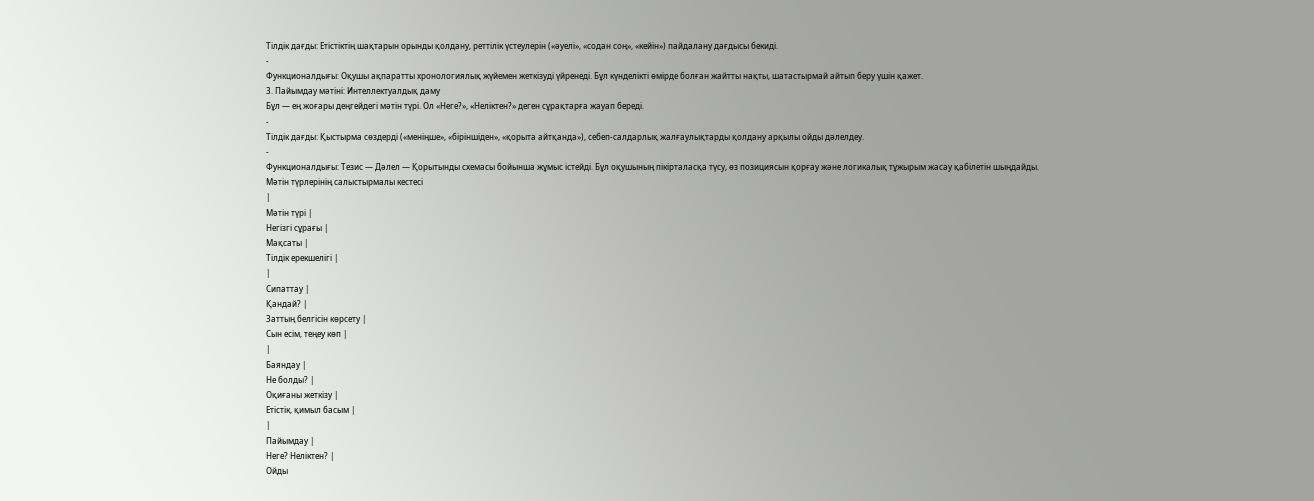Тілдік дағды: Етістіктің шақтарын орынды қолдану, реттілік үстеулерін («әуелі», «содан соң», «кейін») пайдалану дағдысы бекиді.
-
Функционалдығы: Оқушы ақпаратты хронологиялық жүйемен жеткізуді үйренеді. Бұл күнделікті өмірде болған жайтты нақты, шатастырмай айтып беру үшін қажет.
3. Пайымдау мәтіні: Интеллектуалдық даму
Бұл — ең жоғары деңгейдегі мәтін түрі. Ол «Неге?», «Неліктен?» деген сұрақтарға жауап береді.
-
Тілдік дағды: Қыстырма сөздерді («меніңше», «біріншіден», «қорыта айтқанда»), себеп-салдарлық жалғаулықтарды қолдану арқылы ойды дәлелдеу.
-
Функционалдығы: Тезис — Дәлел — Қорытынды схемасы бойынша жұмыс істейді. Бұл оқушының пікірталасқа түсу, өз позициясын қорғау және логикалық тұжырым жасау қабілетін шыңдайды.
Мәтін түрлерінің салыстырмалы кестесі
|
Мәтін түрі |
Негізгі сұрағы |
Мақсаты |
Тілдік ерекшелігі |
|
Сипаттау |
Қандай? |
Заттың белгісін көрсету |
Сын есім, теңеу көп |
|
Баяндау |
Не болды? |
Оқиғаны жеткізу |
Етістік, қимыл басым |
|
Пайымдау |
Неге? Неліктен? |
Ойды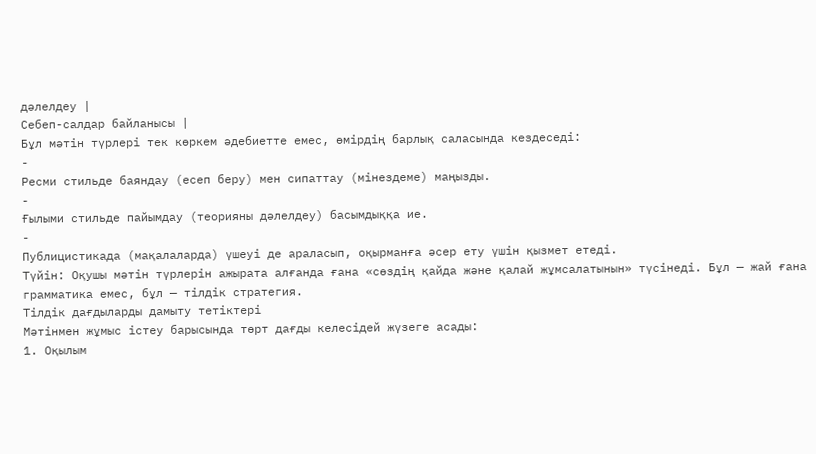дәлелдеу |
Себеп-салдар байланысы |
Бұл мәтін түрлері тек көркем әдебиетте емес, өмірдің барлық саласында кездеседі:
-
Ресми стильде баяндау (есеп беру) мен сипаттау (мінездеме) маңызды.
-
Ғылыми стильде пайымдау (теорияны дәлелдеу) басымдыққа ие.
-
Публицистикада (мақалаларда) үшеуі де араласып, оқырманға әсер ету үшін қызмет етеді.
Түйін: Оқушы мәтін түрлерін ажырата алғанда ғана «сөздің қайда және қалай жұмсалатынын» түсінеді. Бұл — жай ғана грамматика емес, бұл — тілдік стратегия.
Тілдік дағдыларды дамыту тетіктері
Мәтінмен жұмыс істеу барысында төрт дағды келесідей жүзеге асады:
1. Оқылым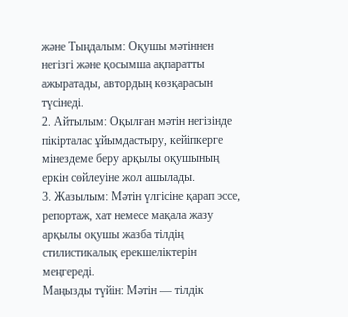және Тыңдалым: Оқушы мәтіннен негізгі және қосымша ақпаратты ажыратады, автордың көзқарасын түсінеді.
2. Айтылым: Оқылған мәтін негізінде пікірталас ұйымдастыру, кейіпкерге мінездеме беру арқылы оқушының еркін сөйлеуіне жол ашылады.
3. Жазылым: Мәтін үлгісіне қарап эссе, репортаж, хат немесе мақала жазу арқылы оқушы жазба тілдің стилистикалық ерекшеліктерін меңгереді.
Маңызды түйін: Мәтін — тілдік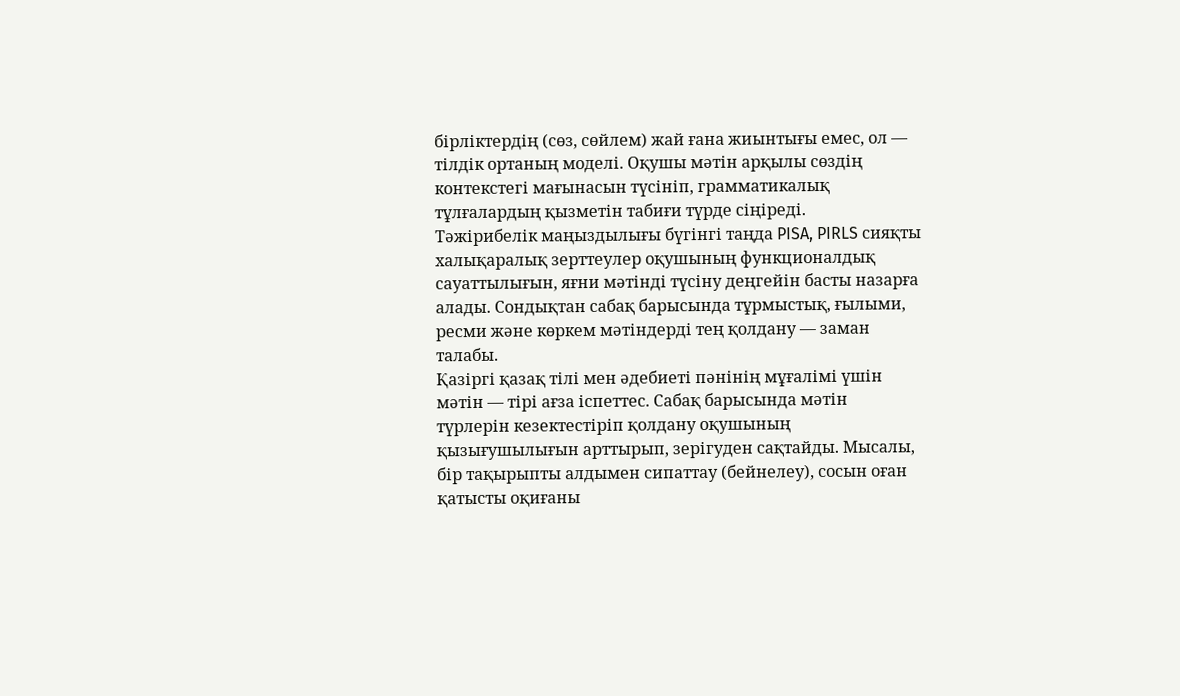бірліктердің (сөз, сөйлем) жай ғана жиынтығы емес, ол — тілдік ортаның моделі. Оқушы мәтін арқылы сөздің контекстегі мағынасын түсініп, грамматикалық тұлғалардың қызметін табиғи түрде сіңіреді.
Тәжірибелік маңыздылығы бүгінгі таңда PISA, PIRLS сияқты халықаралық зерттеулер оқушының функционалдық сауаттылығын, яғни мәтінді түсіну деңгейін басты назарға алады. Сондықтан сабақ барысында тұрмыстық, ғылыми, ресми және көркем мәтіндерді тең қолдану — заман талабы.
Қазіргі қазақ тілі мен әдебиеті пәнінің мұғалімі үшін мәтін — тірі ағза іспеттес. Сабақ барысында мәтін түрлерін кезектестіріп қолдану оқушының қызығушылығын арттырып, зерігуден сақтайды. Мысалы, бір тақырыпты алдымен сипаттау (бейнелеу), сосын оған қатысты оқиғаны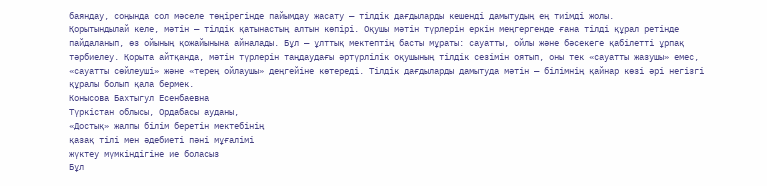баяндау, соңында сол мәселе төңірегінде пайымдау жасату — тілдік дағдыларды кешенді дамытудың ең тиімді жолы.
Қорытындылай келе, мәтін — тілдік қатынастың алтын көпірі. Оқушы мәтін түрлерін еркін меңгергенде ғана тілді құрал ретінде пайдаланып, өз ойының қожайынына айналады. Бұл — ұлттық мектептің басты мұраты: сауатты, ойлы және бәсекеге қабілетті ұрпақ тәрбиелеу. Қорыта айтқанда, мәтін түрлерін таңдаудағы әртүрлілік оқушының тілдік сезімін оятып, оны тек «сауатты жазушы» емес, «сауатты сөйлеуші» және «терең ойлаушы» деңгейіне көтереді. Тілдік дағдыларды дамытуда мәтін — білімнің қайнар көзі әрі негізгі құралы болып қала бермек.
Конысова Бахтыгул Есенбаевна
Түркістан облысы, Ордабасы ауданы,
«Достық» жалпы білім беретін мектебінің
қазақ тілі мен әдебиеті пәні мұғалімі
жүктеу мүмкіндігіне ие боласыз
Бұл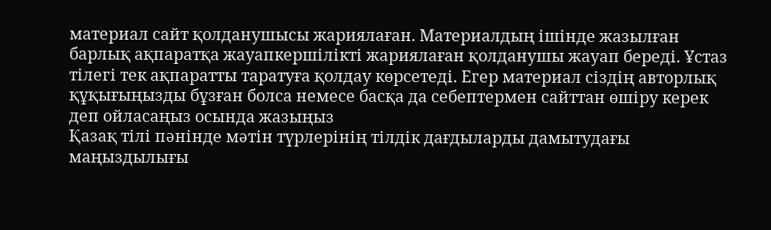материал сайт қолданушысы жариялаған. Материалдың ішінде жазылған барлық ақпаратқа жауапкершілікті жариялаған қолданушы жауап береді. Ұстаз тілегі тек ақпаратты таратуға қолдау көрсетеді. Егер материал сіздің авторлық құқығыңызды бұзған болса немесе басқа да себептермен сайттан өшіру керек деп ойласаңыз осында жазыңыз
Қазақ тілі пәнінде мәтін түрлерінің тілдік дағдыларды дамытудағы маңыздылығы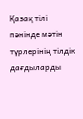Қазақ тілі пәнінде мәтін түрлерінің тілдік дағдыларды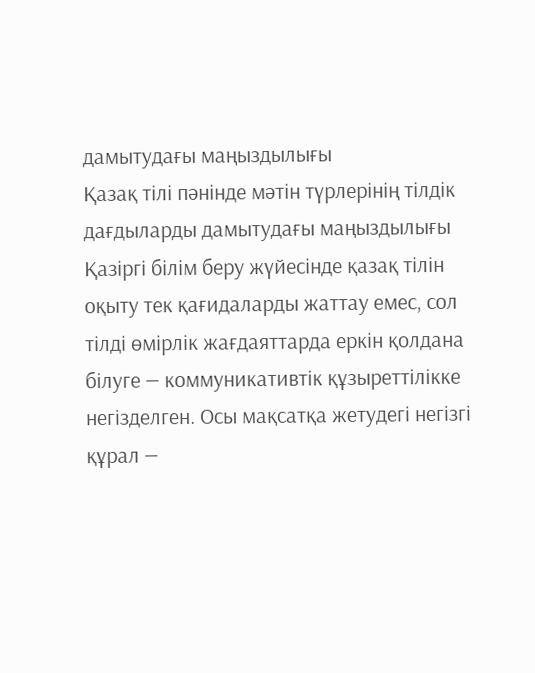дамытудағы маңыздылығы
Қазақ тілі пәнінде мәтін түрлерінің тілдік дағдыларды дамытудағы маңыздылығы
Қазіргі білім беру жүйесінде қазақ тілін оқыту тек қағидаларды жаттау емес, сол тілді өмірлік жағдаяттарда еркін қолдана білуге — коммуникативтік құзыреттілікке негізделген. Осы мақсатқа жетудегі негізгі құрал —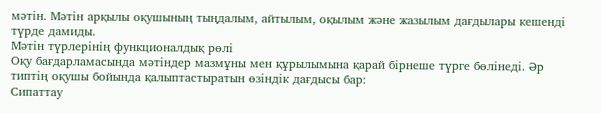мәтін. Мәтін арқылы оқушының тыңдалым, айтылым, оқылым және жазылым дағдылары кешенді түрде дамиды.
Мәтін түрлерінің функционалдық рөлі
Оқу бағдарламасында мәтіндер мазмұны мен құрылымына қарай бірнеше түрге бөлінеді. Әр типтің оқушы бойында қалыптастыратын өзіндік дағдысы бар:
Сипаттау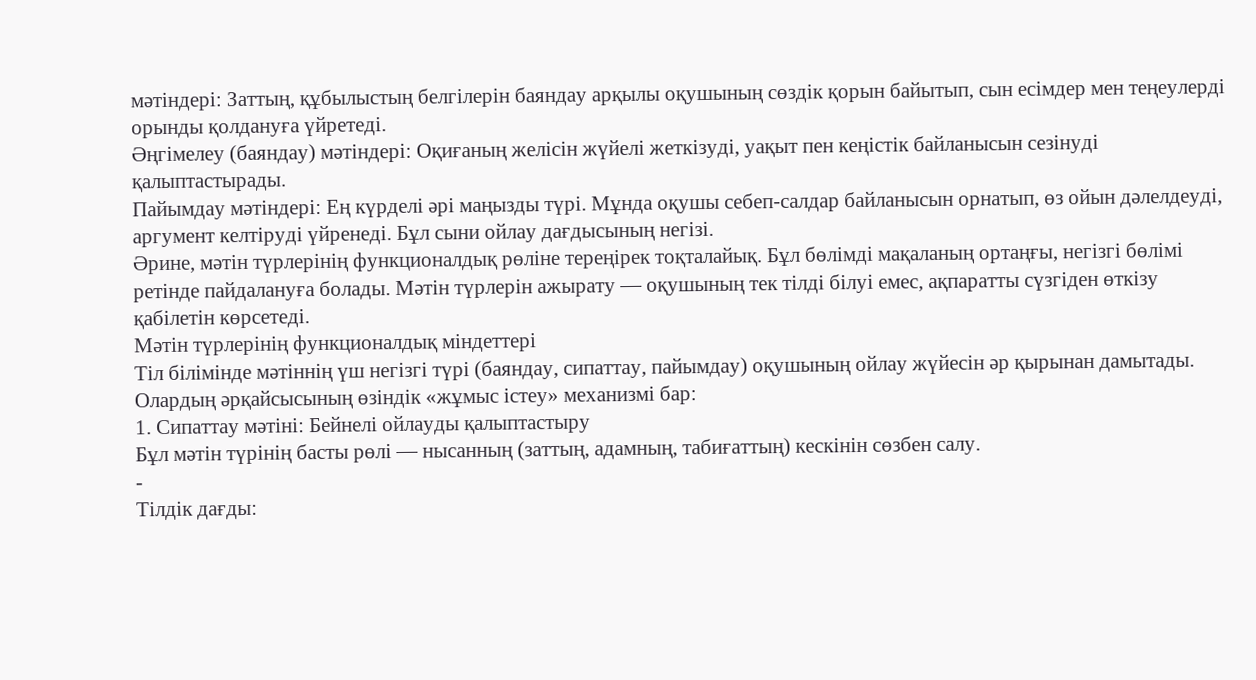мәтіндері: Заттың, құбылыстың белгілерін баяндау арқылы оқушының сөздік қорын байытып, сын есімдер мен теңеулерді орынды қолдануға үйретеді.
Әңгімелеу (баяндау) мәтіндері: Оқиғаның желісін жүйелі жеткізуді, уақыт пен кеңістік байланысын сезінуді қалыптастырады.
Пайымдау мәтіндері: Ең күрделі әрі маңызды түрі. Мұнда оқушы себеп-салдар байланысын орнатып, өз ойын дәлелдеуді, аргумент келтіруді үйренеді. Бұл сыни ойлау дағдысының негізі.
Әрине, мәтін түрлерінің функционалдық рөліне тереңірек тоқталайық. Бұл бөлімді мақаланың ортаңғы, негізгі бөлімі ретінде пайдалануға болады. Мәтін түрлерін ажырату — оқушының тек тілді білуі емес, ақпаратты сүзгіден өткізу қабілетін көрсетеді.
Мәтін түрлерінің функционалдық міндеттері
Тіл білімінде мәтіннің үш негізгі түрі (баяндау, сипаттау, пайымдау) оқушының ойлау жүйесін әр қырынан дамытады. Олардың әрқайсысының өзіндік «жұмыс істеу» механизмі бар:
1. Сипаттау мәтіні: Бейнелі ойлауды қалыптастыру
Бұл мәтін түрінің басты рөлі — нысанның (заттың, адамның, табиғаттың) кескінін сөзбен салу.
-
Тілдік дағды: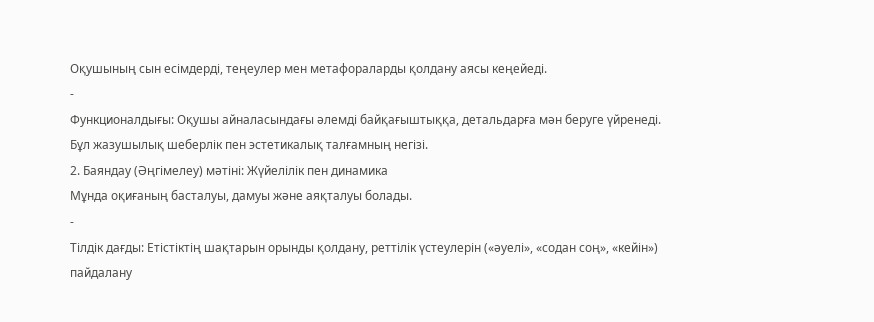Оқушының сын есімдерді, теңеулер мен метафораларды қолдану аясы кеңейеді.
-
Функционалдығы: Оқушы айналасындағы әлемді байқағыштыққа, детальдарға мән беруге үйренеді. Бұл жазушылық шеберлік пен эстетикалық талғамның негізі.
2. Баяндау (Әңгімелеу) мәтіні: Жүйелілік пен динамика
Мұнда оқиғаның басталуы, дамуы және аяқталуы болады.
-
Тілдік дағды: Етістіктің шақтарын орынды қолдану, реттілік үстеулерін («әуелі», «содан соң», «кейін») пайдалану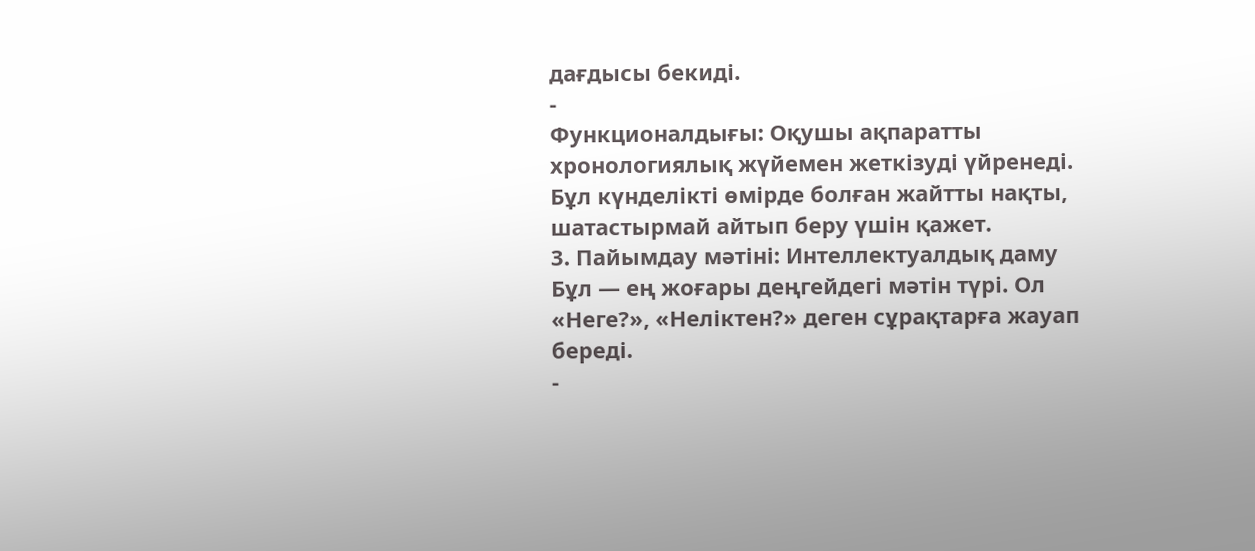дағдысы бекиді.
-
Функционалдығы: Оқушы ақпаратты хронологиялық жүйемен жеткізуді үйренеді. Бұл күнделікті өмірде болған жайтты нақты, шатастырмай айтып беру үшін қажет.
3. Пайымдау мәтіні: Интеллектуалдық даму
Бұл — ең жоғары деңгейдегі мәтін түрі. Ол «Неге?», «Неліктен?» деген сұрақтарға жауап береді.
-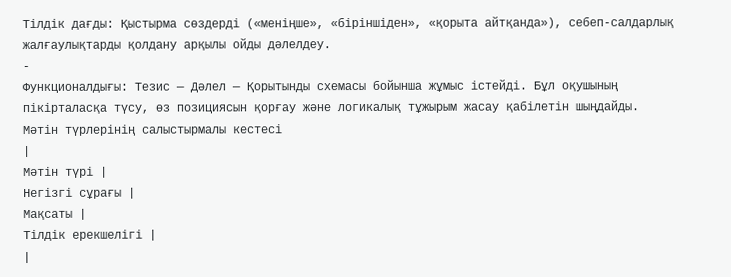Тілдік дағды: Қыстырма сөздерді («меніңше», «біріншіден», «қорыта айтқанда»), себеп-салдарлық жалғаулықтарды қолдану арқылы ойды дәлелдеу.
-
Функционалдығы: Тезис — Дәлел — Қорытынды схемасы бойынша жұмыс істейді. Бұл оқушының пікірталасқа түсу, өз позициясын қорғау және логикалық тұжырым жасау қабілетін шыңдайды.
Мәтін түрлерінің салыстырмалы кестесі
|
Мәтін түрі |
Негізгі сұрағы |
Мақсаты |
Тілдік ерекшелігі |
|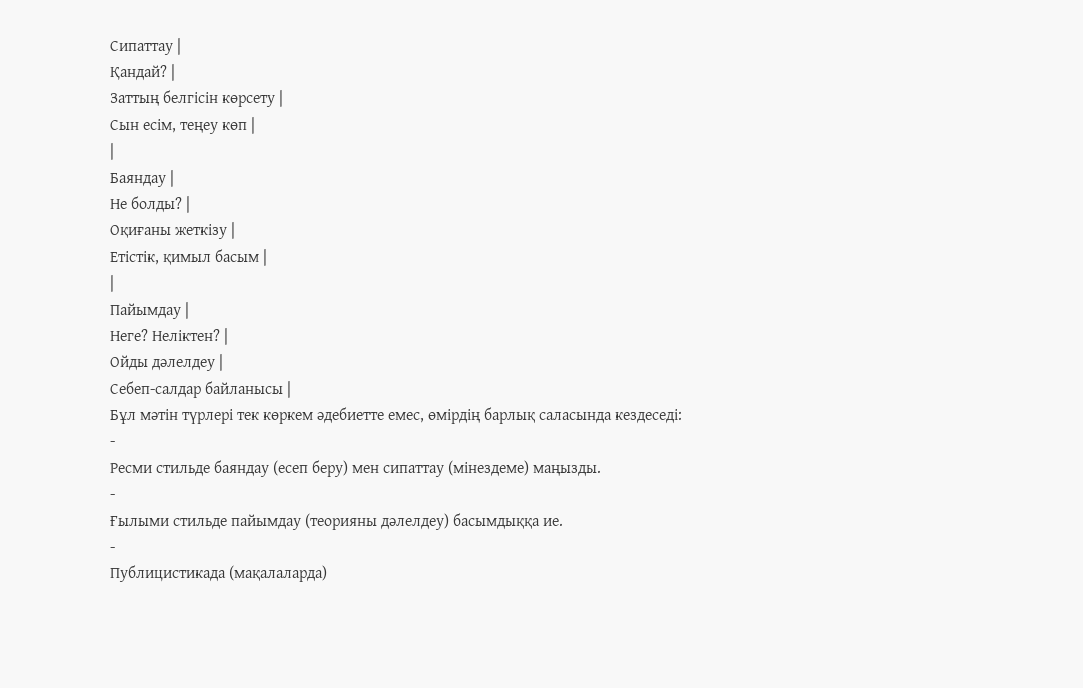Сипаттау |
Қандай? |
Заттың белгісін көрсету |
Сын есім, теңеу көп |
|
Баяндау |
Не болды? |
Оқиғаны жеткізу |
Етістік, қимыл басым |
|
Пайымдау |
Неге? Неліктен? |
Ойды дәлелдеу |
Себеп-салдар байланысы |
Бұл мәтін түрлері тек көркем әдебиетте емес, өмірдің барлық саласында кездеседі:
-
Ресми стильде баяндау (есеп беру) мен сипаттау (мінездеме) маңызды.
-
Ғылыми стильде пайымдау (теорияны дәлелдеу) басымдыққа ие.
-
Публицистикада (мақалаларда)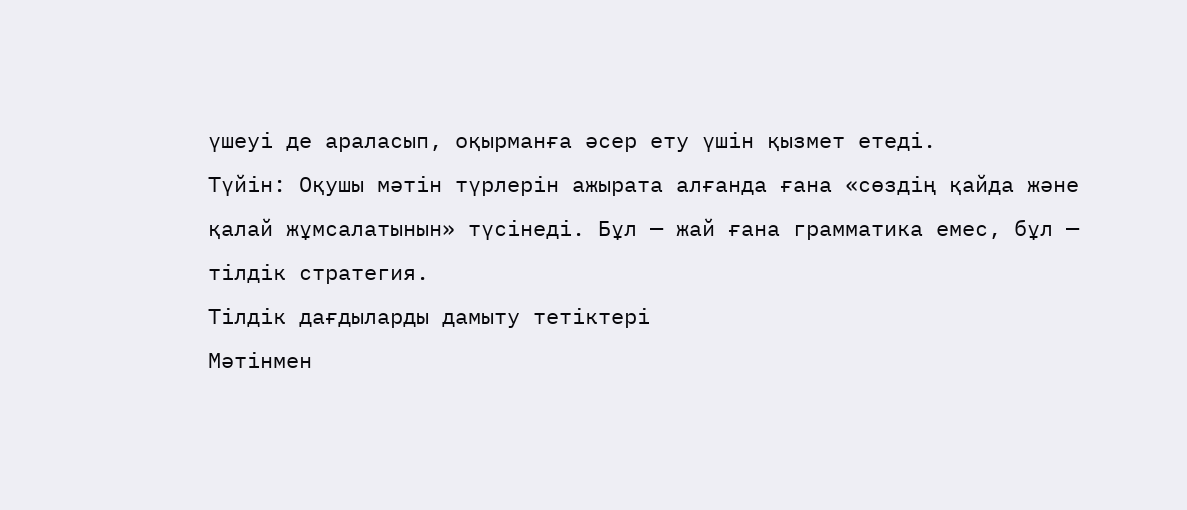үшеуі де араласып, оқырманға әсер ету үшін қызмет етеді.
Түйін: Оқушы мәтін түрлерін ажырата алғанда ғана «сөздің қайда және қалай жұмсалатынын» түсінеді. Бұл — жай ғана грамматика емес, бұл — тілдік стратегия.
Тілдік дағдыларды дамыту тетіктері
Мәтінмен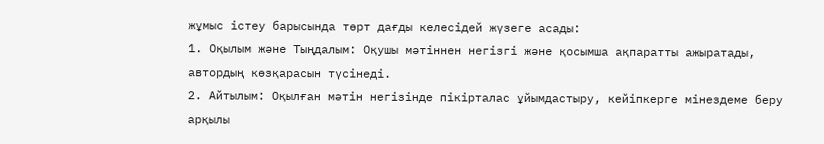жұмыс істеу барысында төрт дағды келесідей жүзеге асады:
1. Оқылым және Тыңдалым: Оқушы мәтіннен негізгі және қосымша ақпаратты ажыратады, автордың көзқарасын түсінеді.
2. Айтылым: Оқылған мәтін негізінде пікірталас ұйымдастыру, кейіпкерге мінездеме беру арқылы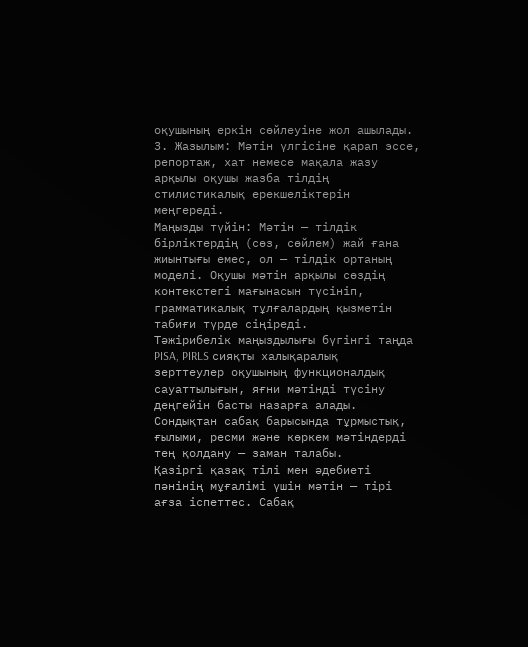оқушының еркін сөйлеуіне жол ашылады.
3. Жазылым: Мәтін үлгісіне қарап эссе, репортаж, хат немесе мақала жазу арқылы оқушы жазба тілдің стилистикалық ерекшеліктерін меңгереді.
Маңызды түйін: Мәтін — тілдік бірліктердің (сөз, сөйлем) жай ғана жиынтығы емес, ол — тілдік ортаның моделі. Оқушы мәтін арқылы сөздің контекстегі мағынасын түсініп, грамматикалық тұлғалардың қызметін табиғи түрде сіңіреді.
Тәжірибелік маңыздылығы бүгінгі таңда PISA, PIRLS сияқты халықаралық зерттеулер оқушының функционалдық сауаттылығын, яғни мәтінді түсіну деңгейін басты назарға алады. Сондықтан сабақ барысында тұрмыстық, ғылыми, ресми және көркем мәтіндерді тең қолдану — заман талабы.
Қазіргі қазақ тілі мен әдебиеті пәнінің мұғалімі үшін мәтін — тірі ағза іспеттес. Сабақ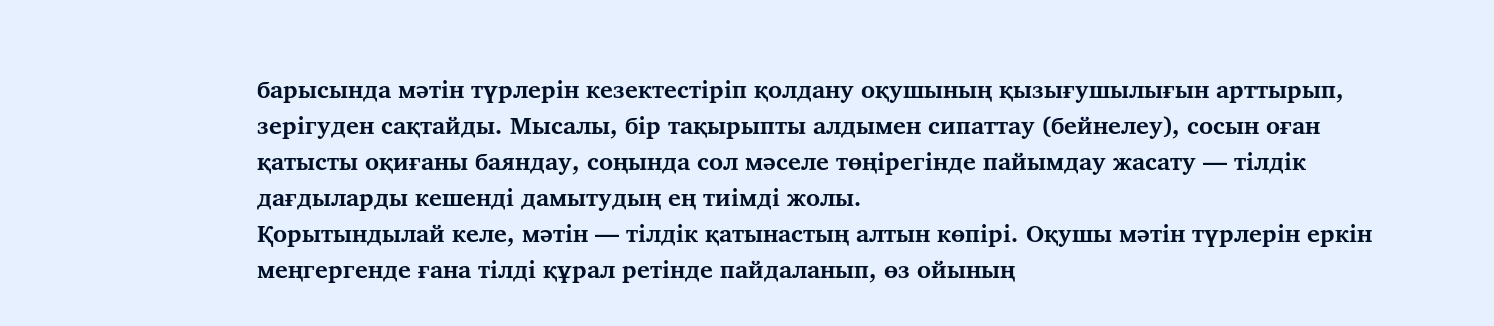барысында мәтін түрлерін кезектестіріп қолдану оқушының қызығушылығын арттырып, зерігуден сақтайды. Мысалы, бір тақырыпты алдымен сипаттау (бейнелеу), сосын оған қатысты оқиғаны баяндау, соңында сол мәселе төңірегінде пайымдау жасату — тілдік дағдыларды кешенді дамытудың ең тиімді жолы.
Қорытындылай келе, мәтін — тілдік қатынастың алтын көпірі. Оқушы мәтін түрлерін еркін меңгергенде ғана тілді құрал ретінде пайдаланып, өз ойының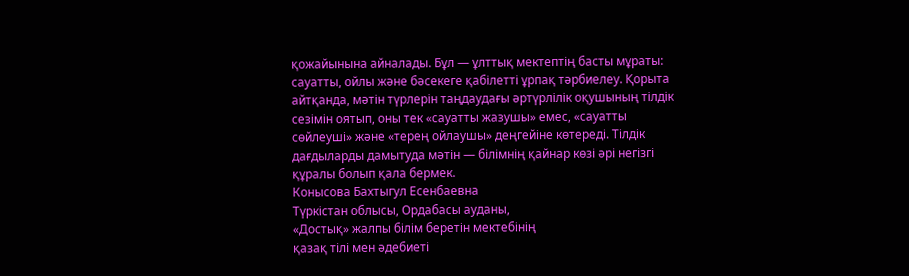қожайынына айналады. Бұл — ұлттық мектептің басты мұраты: сауатты, ойлы және бәсекеге қабілетті ұрпақ тәрбиелеу. Қорыта айтқанда, мәтін түрлерін таңдаудағы әртүрлілік оқушының тілдік сезімін оятып, оны тек «сауатты жазушы» емес, «сауатты сөйлеуші» және «терең ойлаушы» деңгейіне көтереді. Тілдік дағдыларды дамытуда мәтін — білімнің қайнар көзі әрі негізгі құралы болып қала бермек.
Конысова Бахтыгул Есенбаевна
Түркістан облысы, Ордабасы ауданы,
«Достық» жалпы білім беретін мектебінің
қазақ тілі мен әдебиеті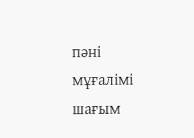пәні мұғалімі
шағым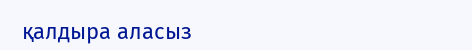қалдыра аласыз